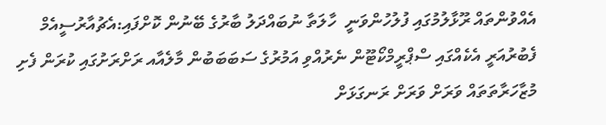އެއްވުންތައް ރޫޅާލުމުގައި ފުލުހުންވަނީ  ހާލަތާ ނުބައްދަލު ބާރުގެ ބޭނުން ކޮށްފައި:އެޗުއާރުސީއެމް
ފެބުރުއަރީ އެކެއްގައި ސްޕްރީމްކޯޓޫން ނެރުއްވި އަމުރުގެ ސަބަބަބުން މާލެއާއ ރަށްރަށުގައި ކުރަން ފެށި މުޒާހަރާތަތައް ވަރަށް ވަރަށް ރަނގަޅަށް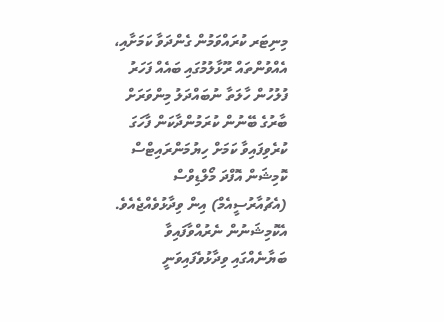މިނިޓަރ ކުރައްވަމުން ގެންދަވާ ކަމަށާއި، އެއްވުންތައް ރޫޅާލުމުގައި ބައެއް ފަހަރު ފުލުހުން ހާލަތާ ނުބައްދަލު މިންވަރަށް ބާރުގެ ބޭނުން ކުރަމުންދާކަން ފާހަގަ ކުރެވިފައިވާ ކަމަށް ހިޔުމަންރައިޓްސް ކޮމިޝަން އޮފްދަ މޯލްޑިވްސް (އެޗުއާރުސީއެމް) އިން ވިދާޅުވެއްޖެއެވެ.
އެކޮމިޝަނުން ނެރުއްވާފައިވާ ބަޔާނެއްގައި ވިދާޅުވެފައިވަނީ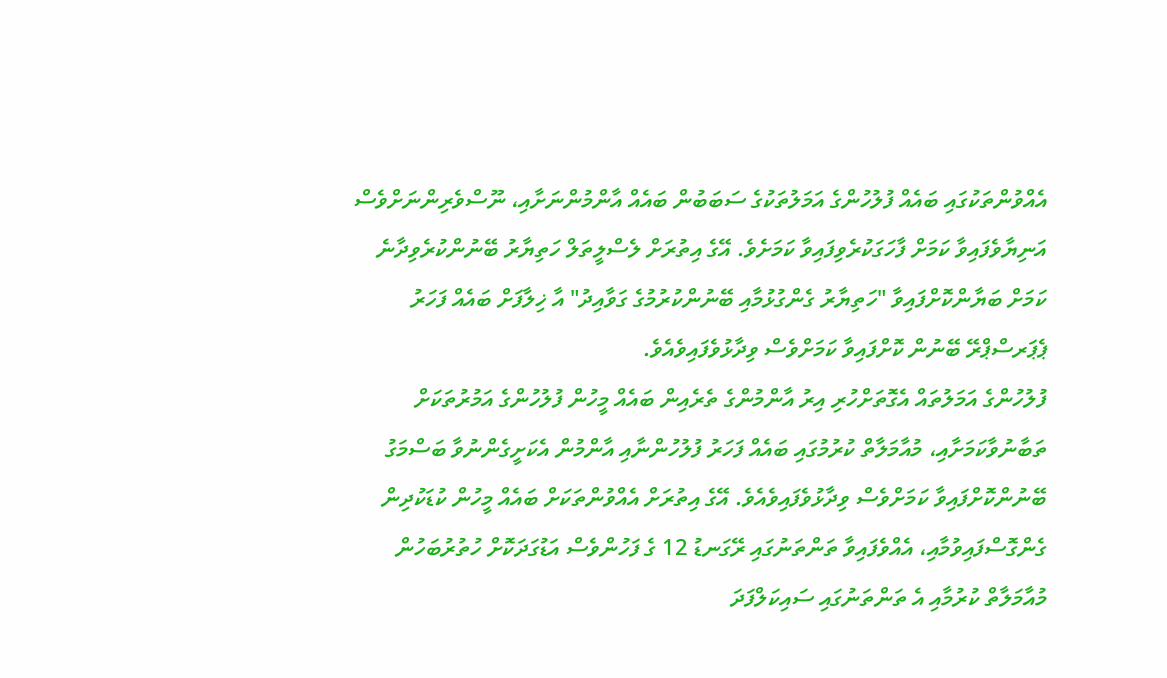އެއްވުންތަކުގައި ބައެއް ފުލުހުންގެ އަމަލުތަކުގެ ސަބަބުން ބައެއް އާންމުންނަށާއި، ނޫސްވެރިންނަށްވެސް އަނިޔާވެފައިވާ ކަމަށް ފާހަގަކުރެވިފައިވާ ކަމަށެވެ. އޭގެ އިތުރަށް ލެސްލީތަލް ހަތިޔާރު ބޭނުންކުރެވިދާނެ ކަމަށް ބަޔާންކޮށްފައިވާ "ހަތިޔާރު ގެންގުޅުމާއި ބޭނުންކުރުމުގެ ގަވާއިދު" އާ ޚިލާފަށް ބައެއް ފަހަރު ޕެޕަރސްޕްރޭ ބޭނުން ކޮށްފައިވާ ކަމަށްވެސް ވިދާޅުވެފައިވެއެވެ.
ފުލުހުންގެ އަމަލުތައް އެގޮތަށްހުރި އިރު އާންމުންގެ ތެރެއިން ބައެއް މީހުން ފުލުހުންގެ އަމުރުތަކަށް ތަބާނުވާކަމަށާއި، މުއާމަލާތް ކުރުމުގައި ބައެއް ފަހަރު ފުލުހުންނާއި އާންމުން އެކަށީގެންނުވާ ބަސްމަގު ބޭނުންކޮށްފައިވާ ކަމަށްވެސް ވިދާޅުވެފައިވެއެވެ. އޭގެ އިތުރަށް އެއްވުންތަކަށް ބައެއް މީހުން ކުޑަކުދިން ގެންގޮސްފައިވުމާއި، އެއްވެފައިވާ ތަންތަނުގައި ރޭގަނޑު 12 ގެ ފަހުންވެސް އަޑުގަދަކޮށް ހުތުރުބަހުން މުއާމަލާތް ކުރުމާއި އެ ތަންތަނުގައި ސައިކަލްފަދަ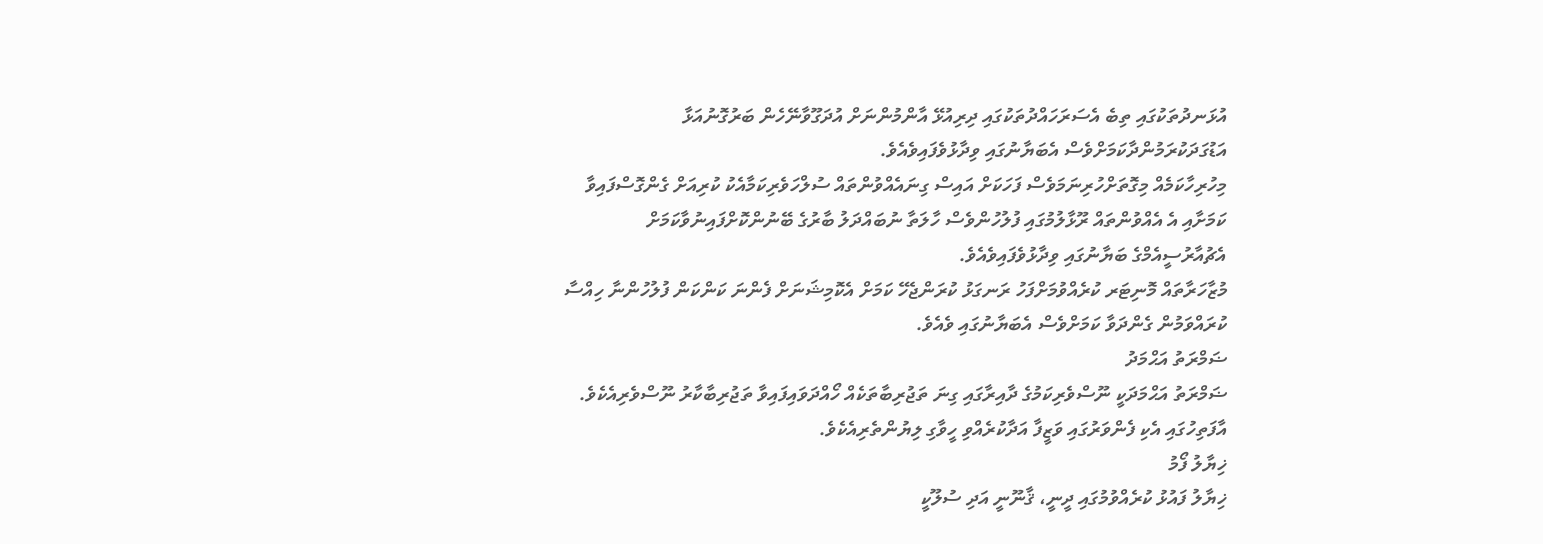އުޅަނދުތަކުގައި ތިބެ އެސަރަހައްދުތަކުގައި ދިރިއުޅޭ އާންމުންނަށް އުދަގޫވާނޭހެން ބަރުގޮނުއަޅާ އަޑުގަދަކުރަމުންދާކަމަށްވެސް އެބަޔާނުގައި ވިދާޅުވެފައިވެއެވެ.
މިހުރިހާކަމެއް މިގޮތަށްހުރިނަމަވެސް ފަހަކަށް އައިސް ގިނައެއްވުންތައް ސުލްހަވެރިކަމާއެކު ކުރިއަށް ގެންގޮސްފައިވާ ކަމަށާއި އެ އެއްވުންތައް ރޫޅާލުމުގައި ފުލުހުންވެސް ހާލަތާ ނުބައްދަލު ބާރުގެ ބޭނުންކޮށްފައިނުވާކަމަށް އެޗުއާރުސީއެމްގެ ބަޔާނުގައި ވިދާޅުވެފައިވެއެވެ.
މުޒާހަރާތައް މޮނިޓަރ ކުރެއްވުމަށްފަހު ރަނގަޅު ކުރަންޖެހޭ ކަމަށް އެކޮމިޝަނަށް ފެންނަ ކަންކަން ފުލުހުންނާ ހިއްސާ ކުރައްވަމުން ގެންދަވާ ކަމަށްވެސް އެބަޔާނުގައި ވެއެވެ.
ޟަމްރަތު އަޙްމަދު
ޟަމްރަތު އަޙްމަދަކީ ނޫސްވެރިކަމުގެ ދާއިރާގައި ގިނަ ތަޖުރިބާތަކެއް ހޯއްދަވައިފައިވާ ތަޖުރިބާކާރު ނޫސްވެރިއެކެވެ. އާފަތިހުގައި އެކި ފެންވަރުގައި ވަޒީފާ އަދާކުރެއްވި ހީވާގި ލިޔުންތެރިއެކެވެ.
ޚިޔާލު ފޯމު
ޚިޔާލު ފައުޅު ކުރެއްވުމުގައި ދީނީ، ޤާނޫނީ އަދި ސުލޫކީ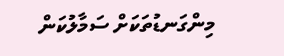މިންގަނޑުތަކަށް ސަމާލުކަން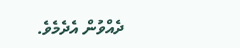ދެއްވުން އެދެމެވެ.